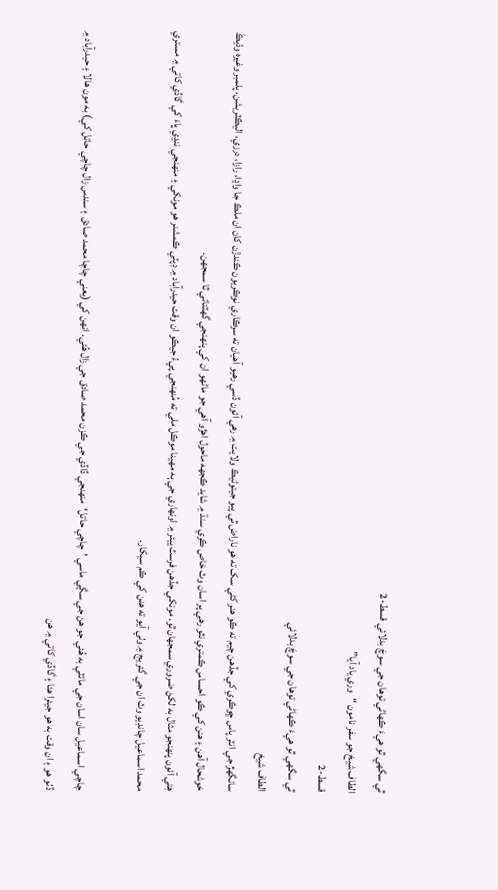ٿي سگهي ٿو هيءَ ڪهاڻي توهان جي سوچَ بدلائي قسط-2
الطاف شيخ جو سفر نامون “وري ياد آيا”
قسط-2
ٿي سگهي ٿو هيءَ ڪهاڻي توهان جي سوچَ بدلائي
الطاف شيخ
سانگهڙ جي انٽر پاس ڇوڪري کي جڏهن چيم ته ڪو هنر کڻي سک ته هو ناراض ٿي پيو جيتوڻيڪ ولايت ۾ رهي آئون ڏسي رهيو آهيان ته سرڪاري نوڪريون ڪندڙن کان ان ملڪ جا واڍا، رازا، درزي، اليڪٽريشن، پلمبر وغيره وڌيڪَ خوشحال آهن ۽ هنن کي ڪو احساس ڪمتري نٿو رهي پر اسان وٽ خاص ڪري سنڌ ۾ شايد ڪجهه ماحول اهڙو آهي جو ماڻهو ان کي پنهنجي گهٽتائي ٿا سمجھن.
هِتي آئون پنهنجو مثال به لکڻ ضروري سمجھان ٿو. مونکي جڏهن فرسٽ ييئر ۾ اونهاري جي ٻه مهينا موڪل ملي ته مُنهنجي پيءُ جيڪو ان وقت حيدرآباد ۾ ڊپٽي ڪمشنر هو مونکي ۽ منهنجي ننڍي ڀاءَ کي گاڏي کاتي ۾ مستري محمد اسماعيل چانڊيو وٽ ان جي گئريج ۾ وٺي آيو ته هنن کي ڪم سيکار.

چاچي اسماعيل سان اسان جي مائٽي به هُئي جو هن جي سڳي ماسي ’چاچي حاتل‘منهنجي ڏاڏي جي ڪزن محمد صادق جي زال هُئي. انهن کي (يعني چاچا محمد صادق ۽ سندس زال چاچي حاتل کي) به مون هالا ۽ حيدرآباد ۾ ڏٺو هو ۽ ان وقت به هو جيئرا هئا ۽ گاڏي کاتي ۾ هن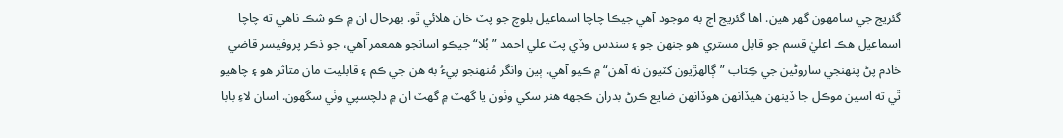گئريج جي سامهون گهر هين. اها گئريج اڄ به موجود آهي جيڪا چاچا اسماعيل بلوچ جو پٽ خان هلائي ٿو. بهرحال ان ۾ ڪو شڪ ناهي ته چاچا اسماعيل هڪ اعليٰ قسم جو قابل مستري هو جنهن جو ۽ سندس وڏي پٽ علي احمد ”بُلا“ جيڪو اسانجو همعمر آهي، جو ذڪر پروفيسر قاضي خادم پڻ پنهنجي ساروڻين جي ڪِتاب ”ڳالهڙيون کٽيون نه آهن“ ۾ ڪيو آهي. ٻين وانگر مُنهنجو پيءُ به هن جي ڪم ۽ قابليت مان متاثر هو ۽ چاهيو ٿي ته اسين موڪل جا ڏينهن هيڏانهن هوڏانهن ضايع ڪرڻ بدران ڪجهه هنر سکي وٺون يا گهٽ ۾ گهٽ ان ۾ دلچسپي وٺي سگهون. اسان لاءِ بابا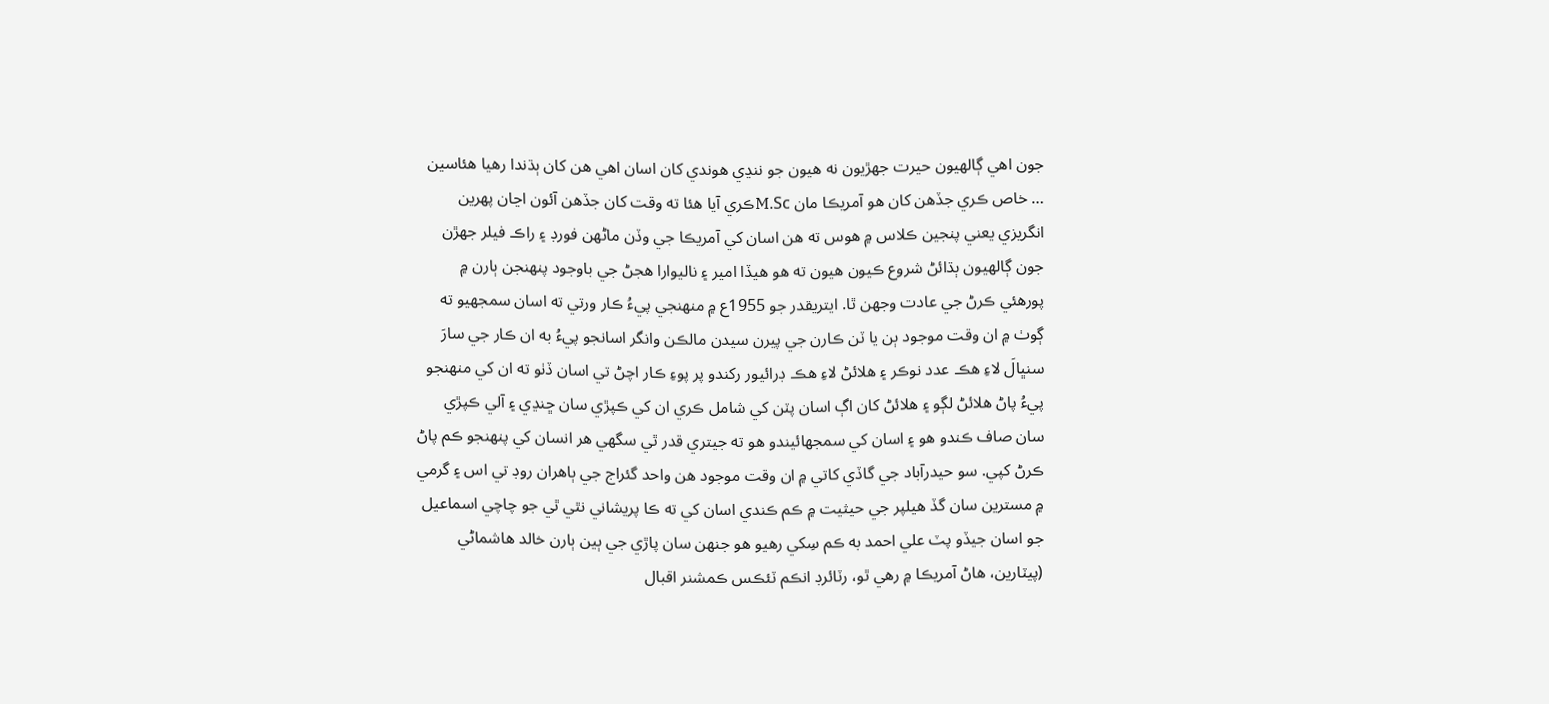جون اهي ڳالهيون حيرت جهڙيون نه هيون جو ننڍي هوندي کان اسان اهي هن کان ٻڌندا رهيا هئاسين … خاص ڪري جڏهن کان هو آمريڪا مان M.Scڪري آيا هئا ته وقت کان جڏهن آئون اڃان پهرين انگريزي يعني پنجين ڪلاس ۾ هوس ته هن اسان کي آمريڪا جي وڏن ماڻهن فورڊ ۽ راڪ فيلر جهڙن جون ڳالهيون ٻڌائڻ شروع ڪيون هيون ته هو هيڏا امير ۽ ناليوارا هجڻ جي باوجود پنهنجن ٻارن ۾ پورهئي ڪرڻ جي عادت وجھن ٿا. ايتريقدر جو 1955ع ۾ منهنجي پيءُ ڪار ورتي ته اسان سمجھيو ته ڳوٺ ۾ ان وقت موجود ٻن يا ٽن ڪارن جي پيرن سيدن مالڪن وانگر اسانجو پيءُ به ان ڪار جي سارَ سنڀالَ لاءِ هڪ عدد نوڪر ۽ هلائڻ لاءِ هڪ ڊرائيور رکندو پر پوءِ ڪار اچڻ تي اسان ڏٺو ته ان کي منهنجو پيءُ پاڻ هلائڻ لڳو ۽ هلائڻ کان اڳ اسان پٽن کي شامل ڪري ان کي ڪپڙي سان ڇنڍي ۽ آلي ڪپڙي سان صاف ڪندو هو ۽ اسان کي سمجھائيندو هو ته جيتري قدر ٿي سگهي هر انسان کي پنهنجو ڪم پاڻ ڪرڻ کپي. سو حيدرآباد جي گاڏي کاتي ۾ ان وقت موجود هن واحد گئراج جي ٻاهران روڊ تي اس ۽ گرمي ۾ مسترين سان گڏ هيلپر جي حيثيت ۾ ڪم ڪندي اسان کي ته ڪا پريشاني نٿي ٿي جو چاچي اسماعيل جو اسان جيڏو پٽ علي احمد به ڪم سِکي رهيو هو جنهن سان پاڙي جي ٻين ٻارن خالد هاشماڻي (پيٽارين، هاڻ آمريڪا ۾ رهي ٿو، رٽائرڊ انڪم ٽئڪس ڪمشنر اقبال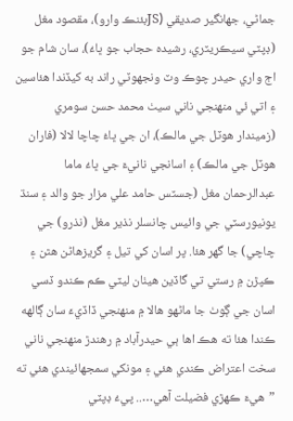جماڻي، جهانگير صديقي (JSبئنڪ وارو)، مقصود مغل (ڊپٽي سيڪريٽري، رشيده حجاب جو ڀاءُ)، سان شام جو اڄ واري حيدر چوڪ وٽ ونجهوٽي راند به کيڏندا هئاسين ۽ اتي ئي منهنجي ناني سيٺ محمد حسن سومري (زميندار هوٽل جي مالڪ)، ان جي ڀاءُ چاچا لالا (فاران هوٽل جي مالڪ) ۽ اسانجي نانيءَ جي ڀاءُ ماما عبدالرحمان مغل (جسٽس حامد علي مزار جو والد ۽ سنڌ يونيورسٽي جي وائيس چانسلر نذير مغل (نذرو) جي چاچي) جا گهر هئا. پر اسان کي تيل ۽ گريزهاڻن هٿن ۽ ڪپڙن ۾ رستي تي گاڏين هيٺان ليٽي ڪم ڪندو ڏسي اسان جي ڳوٺ جا ماڻهو هالا ۾ منهنجي ڏاڏيءَ سان ڳالهه ڪندا هئا ته هڪ اها ٻي حيدرآباد ۾ رهندڙ منهنجي ناني سخت اعتراض ڪندي هئي ۽ مونکي سمجھائيندي هئي ته ”هيءَ ڪهڙي فضيلت آهي….. پيءُ ڊپٽي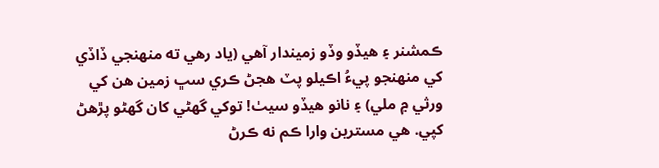ڪمشنر ۽ هيڏو وڏو زميندار آهي (ياد رهي ته منهنجي ڏاڏي کي منهنجو پيءُ اڪيلو پٽ هجڻ ڪري سڀ زمين هن کي ورثي ۾ ملي) ۽ نانو هيڏو سيٺ! توکي گهڻي کان گهڻو پڙهڻ کپي. هي مسترين وارا ڪم نه ڪرڻ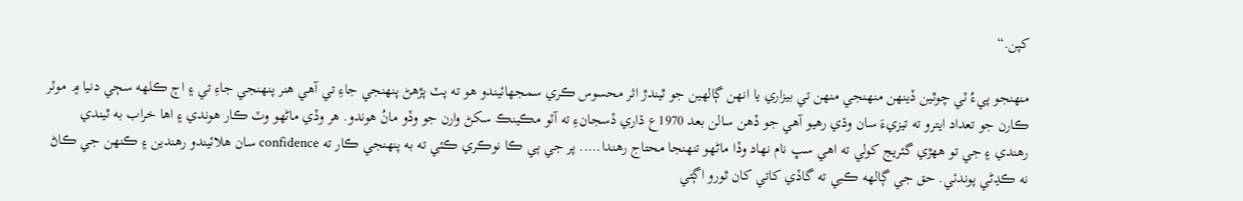کپن.“

منهنجو پيءُ ٽي چوٿين ڏينهن منهنجي منهن تي بيزاري يا انهن ڳالهين جو ٿيندڙ اثر محسوس ڪري سمجھائيندو هو ته پٽ پڙهڻ پنهنجي جاءِ تي آهي هنر پنهنجي جاءِ تي ۽ اڄ ڪلهه سڄي دنيا ۾ موٽر ڪارن جو تعداد ايترو ته تيزيءَ سان وڌي رهيو آهي جو ڏهن سالن بعد 1970ع ڌاري ڏسجانءِ ته آٽو مڪينڪ سکڻ وارن جو وڏو مانُ هوندو. هر وڏي ماڻهو وٽ ڪار هوندي ۽ اها خراب به ٿيندي رهندي ۽ جي تو ههڙي گئريج کولي ته اهي سڀ نام نهاد وڏا ماڻهو تنهنجا محتاج رهندا….. پر جي ٻي ڪا نوڪري ڪئي ته به پنهنجي ڪار ته confidence سان هلائيندو رهندين ۽ ڪنهن جي ڪاڻ نه ڪڍڻي پوندئي. حق جي ڳالهه ڪبي ته گاڏي کاتي کان ٿورو اڳتي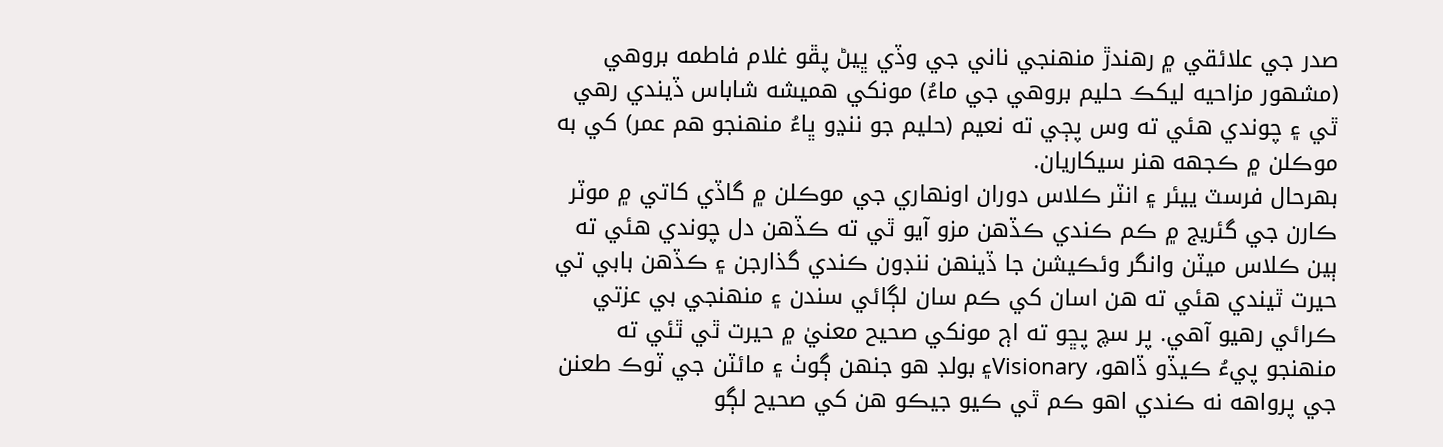صدر جي علائقي ۾ رهندڙ منهنجي ناني جي وڏي ڀيڻ پڦو غلام فاطمه بروهي (مشهور مزاحيه ليکڪ حليم بروهي جي ماءُ) مونکي هميشه شاباس ڏيندي رهي ٿي ۽ چوندي هئي ته وس پڄي ته نعيم (حليم جو ننڍو ڀاءُ منهنجو هم عمر) کي به موڪلن ۾ ڪجهه هنر سيکاريان.
بهرحال فرسٽ ييئر ۽ انٽر ڪلاس دوران اونهاري جي موڪلن ۾ گاڏي کاتي ۾ موٽر ڪارن جي گئريج ۾ ڪم ڪندي ڪڏهن مزو آيو ٿي ته ڪڏهن دل چوندي هئي ته ٻين ڪلاس ميٽن وانگر وئڪيشن جا ڏينهن ننڊون ڪندي گذارجن ۽ ڪڏهن بابي تي حيرت ٿيندي هئي ته هن اسان کي ڪم سان لڳائي سندن ۽ منهنجي بي عزتي ڪرائي رهيو آهي. پر سچ پڇو ته اڄ مونکي صحيح معنيٰ ۾ حيرت ٿي ٿئي ته منهنجو پيءُ ڪيڏو ڏاهو، Visionary۽ بولڊ هو جنهن ڳوٺ ۽ مائٽن جي ٽوڪ طعنن جي پرواهه نه ڪندي اهو ڪم ٿي ڪيو جيڪو هن کي صحيح لڳو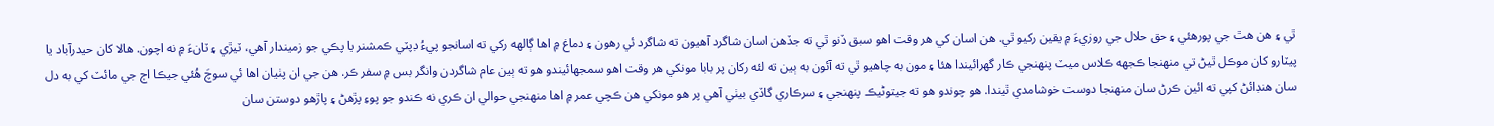ٿي ۽ هن هٿ جي پورهئي ۽ حق حلال جي روزيءَ ۾ يقين رکيو ٿي. هن اسان کي هر وقت اهو سبق ڏنو ٿي ته جڏهن اسان شاگرد آهيون ته شاگرد ئي رهون ۽ دماغ ۾ اها ڳالهه رکي ته اسانجو پيءُ ڊپٽي ڪمشنر يا پڪي جو زميندار آهي، ٽيڙي ۽ ٽانءَ ۾ نه اچون. هالا کان حيدرآباد يا پيٽارو کان موڪل ٿيڻ تي منهنجا ڪجهه ڪلاس ميٽ پنهنجي ڪار گهرائيندا هئا ۽ مون به چاهيو ٿي ته آئون به ٻين ته لئه رکان پر بابا مونکي هر وقت اهو سمجھائيندو هو ته ٻين عام شاگردن وانگر بس ۾ سفر ڪر. هن جي ان پٺيان اها ئي سوچَ هُئي جيڪا اڄ جي مائٽ کي به دل سان هنڊائڻ کپي ته ائين ڪرڻ سان منهنجا دوست خوشامدي ٿيندا. هو چوندو هو ته جيتوڻيڪ پنهنجي ۽ سرڪاري گاڏي بيٺي آهي پر هو مونکي هن ڪچي عمر ۾ اها منهنجي حوالي ان ڪري نه ڪندو جو پوءِ پڙهڻ ۽ پاڙهو دوستن سان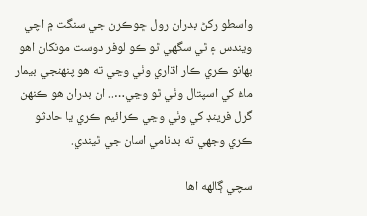واسطو رکڻ بدران رول ڇوڪرن جي سنگت ۾ اچي ويندس ۽ ٿي سگهي ٿو ڪو لوفر دوست مونکان اهو بهانو ڪري ڪار اڌاري وٺي وڃي ته هو پنهنجي بيمار ماءُ کي اسپتال وٺي ٿو وڃي….. ان بدران هو ڪنهن گرل فرينڊ کي وٺي وڃي ڪرائيم ڪري يا حادثو ڪري وجھي ته بدنامي اسان جي ٿيندي.

سچي ڳالهه اها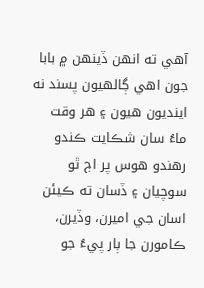آهي ته انهن ڏينهن ۾ بابا جون اهي ڳالهيون پسند نه اينديون هيون ۽ هر وقت ماءُ سان شڪايت ڪندو رهندو هوس پر اڄ ٿو سوچيان ۽ ڏسان ته ڪيئن اسان جي اميرن، وڏيرن، ڪامورن جا ٻار پيءُ جو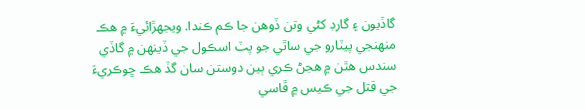گاڏيون ۽ گارڊ کڻي وتن ڏوهن جا ڪم ڪندا. ويجهڙائيءَ ۾ هڪ منهنجي پيٽارو جي ساٿي جو پٽ اسڪول جي ڏينهن ۾ گاڏي سندس هٿن ۾ هجڻ ڪري ٻين دوستن سان گڏ هڪ ڇوڪريءَ جي قتل جي ڪيس ۾ ڦاسي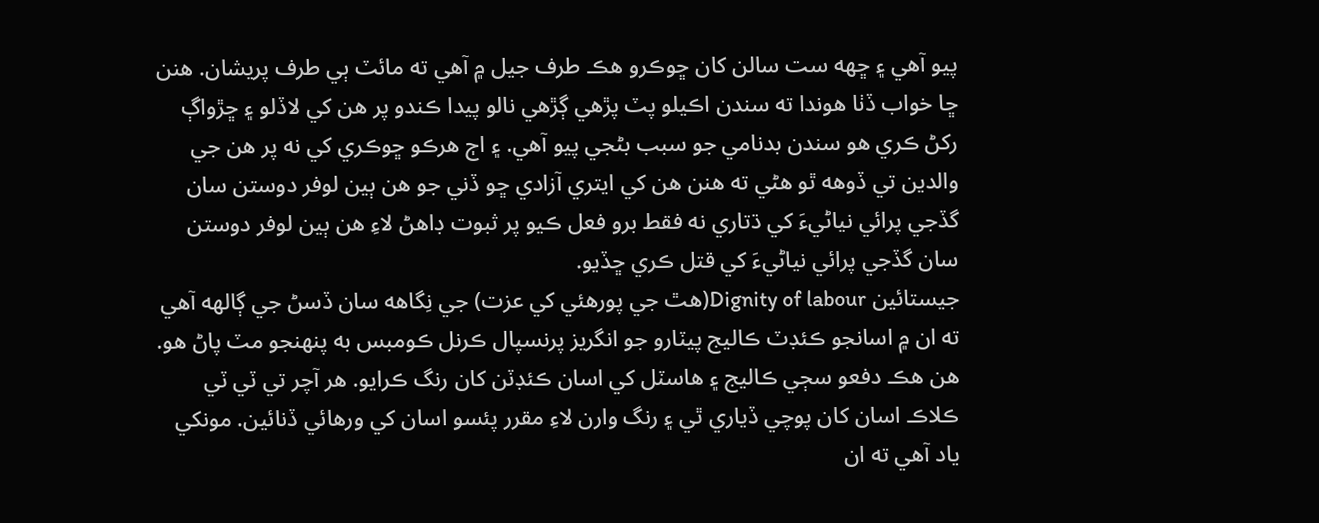پيو آهي ۽ ڇهه ست سالن کان ڇوڪرو هڪ طرف جيل ۾ آهي ته مائٽ ٻي طرف پريشان. هنن ڇا خواب ڏٺا هوندا ته سندن اڪيلو پٽ پڙهي ڳڙهي نالو پيدا ڪندو پر هن کي لاڏلو ۽ ڇڙواڳ رکڻ ڪري هو سندن بدنامي جو سبب بڻجي پيو آهي. ۽ اڄ هرڪو ڇوڪري کي نه پر هن جي والدين تي ڏوهه ٿو هڻي ته هنن هن کي ايتري آزادي ڇو ڏني جو هن ٻين لوفر دوستن سان گڏجي پرائي نياڻيءَ کي ڌتاري نه فقط برو فعل ڪيو پر ثبوت ڊاهڻ لاءِ هن ٻين لوفر دوستن سان گڏجي پرائي نياڻيءَ کي قتل ڪري ڇڏيو.
جيستائين Dignity of labour(هٿ جي پورهئي کي عزت) جي نِگاهه سان ڏسڻ جي ڳالهه آهي ته ان ۾ اسانجو ڪئڊٽ ڪاليج پيٽارو جو انگريز پرنسپال ڪرنل ڪومبس به پنهنجو مٽ پاڻ هو. هن هڪ دفعو سڄي ڪاليج ۽ هاسٽل کي اسان ڪئڊٽن کان رنگ ڪرايو. هر آچر تي ٽي ٽي ڪلاڪ اسان کان پوچي ڏياري ٿي ۽ رنگ وارن لاءِ مقرر پئسو اسان کي ورهائي ڏنائين. مونکي ياد آهي ته ان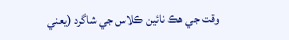وقت جي هڪ نائين ڪلاس جي شاگرد (يعني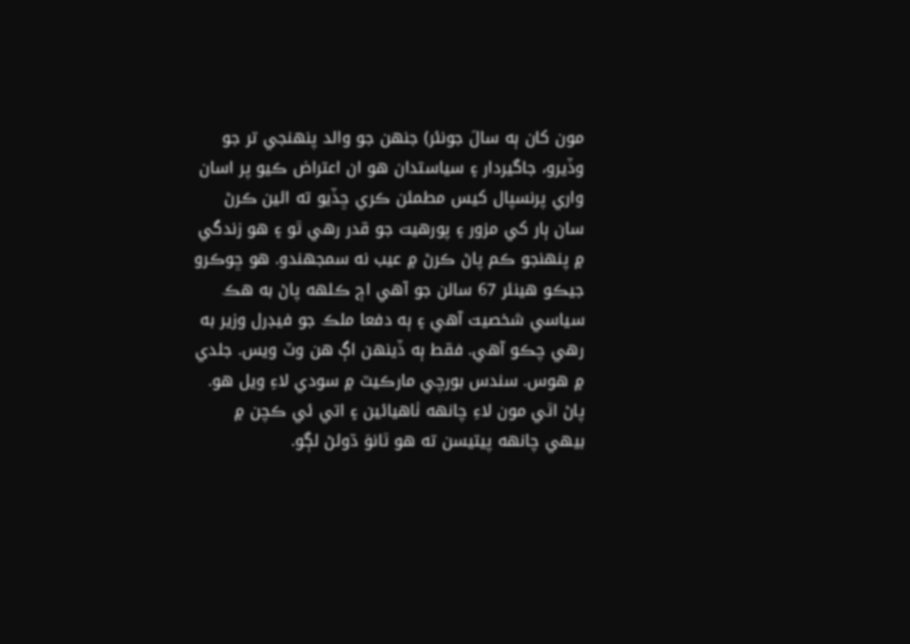مون کان ٻه سالَ جونئر) جنهن جو والد پنهنجي تر جو وڏيرو، جاگيردار ۽ سياستدان هو ان اعتراض ڪيو پر اسان واري پرنسپال کيس مطمئن ڪري ڇڏيو ته ائين ڪرڻ سان ٻار کي مزور ۽ پورهيت جو قدر رهي ٿو ۽ هو زندگي ۾ پنهنجو ڪم پاڻ ڪرڻ ۾ عيب نه سمجھندو. هو ڇوڪرو جيڪو هينئر 67 سالن جو آهي اڄ ڪلهه پاڻ به هڪ سياسي شخصيت آهي ۽ ٻه دفعا ملڪ جو فيڊرل وزير به رهي چڪو آهي. فقط ٻه ڏينهن اڳ هن وٽ ويس. جلدي ۾ هوس. سندس بورچي مارڪيٽ ۾ سودي لاءِ ويل هو. پاڻ اٿي مون لاءِ چانهه ٺاهيائين ۽ اتي ئي ڪچن ۾ بيهي چانهه پيتيسن ته هو ٿانوَ ڌوئڻ لڳو.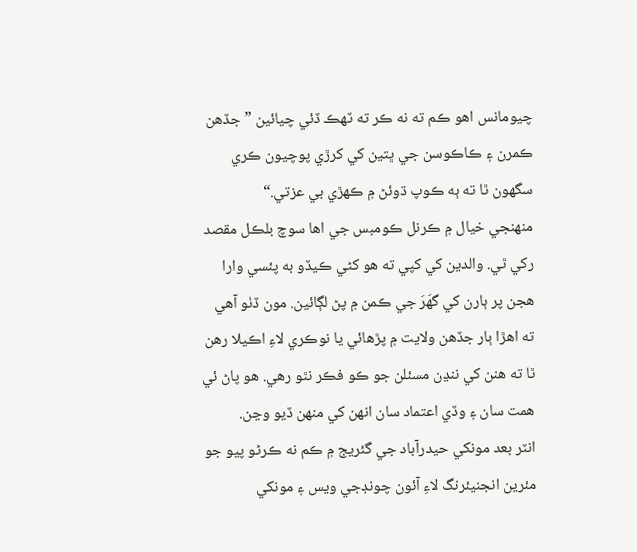چيومانس اهو ڪم ته نه ڪر ته ٽهڪ ڏئي چيائين ”جڏهن ڪمرن ۽ ڪاڪوسن جي ڀتين کي کرڙي پوچيون ڪري سگهون ٿا ته ٻه ڪوپ ڌوئڻ ۾ ڪهڙي بي عزتي.“
منهنجي خيال ۾ ڪرنل ڪومبس جي اها سوچ بلڪل مقصد رکي ٿي. والدين کي کپي ته هو کڻي ڪيڏو به پئسي وارا هجن پر ٻارن کي گهَرَ جي ڪمن ۾ پڻ لڳائين. مون ڏٺو آهي ته اهڙا ٻار جڏهن ولايت ۾ پڙهائي يا نوڪري لاءِ اڪيلا رهن ٿا ته هنن کي ننڍن مسئلن جو ڪو فڪر نٿو رهي. هو پاڻ ئي همت سان ۽ وڏي اعتماد سان انهن کي منهن ڏيو وڃن.
انٽر بعد مونکي حيدرآباد جي گئريج ۾ ڪم نه ڪرڻو پيو جو مئرين انجنيئرنگ لاءِ آئون چونڊجي ويس ۽ مونکي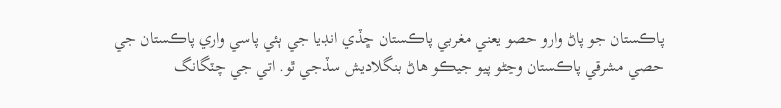پاڪستان جو پاڻ وارو حصو يعني مغربي پاڪستان ڇڏي انڊيا جي ٻئي پاسي واري پاڪستان جي حصي مشرقي پاڪستان وڃڻو پيو جيڪو هاڻ بنگلاديش سڏجي ٿو. اتي جي چٽگانگ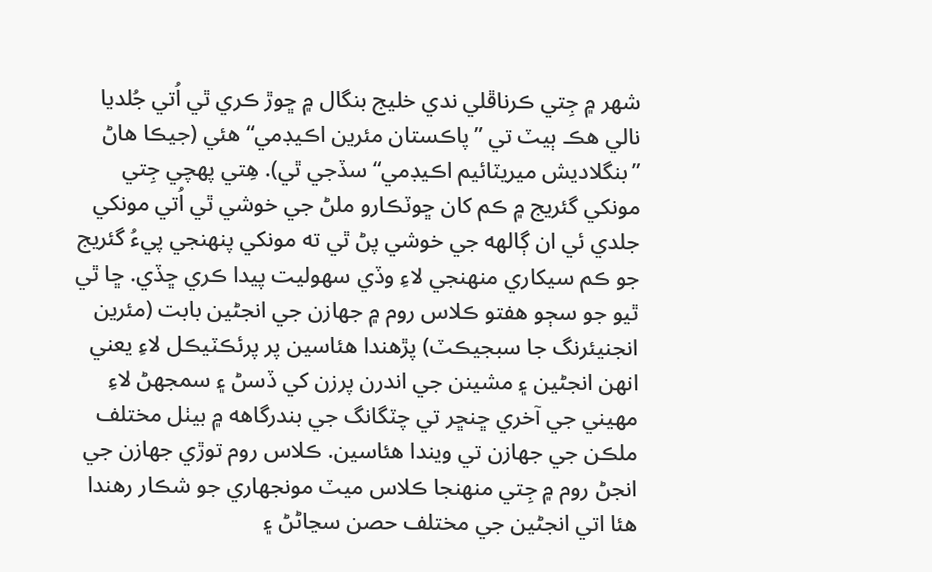شهر ۾ جِتي ڪرناڦلي ندي خليج بنگال ۾ ڇوڙ ڪري ٿي اُتي جُلديا نالي هڪ ٻيٽ تي ”پاڪستان مئرين اڪيڊمي“ هئي (جيڪا هاڻ ”بنگلاديش ميريٽائيم اڪيڊمي“ سڏجي ٿي). هِتي پهچي جِتي مونکي گئريج ۾ ڪم کان ڇوٽڪارو ملڻ جي خوشي ٿي اُتي مونکي جلدي ئي ان ڳالهه جي خوشي پڻ ٿي ته مونکي پنهنجي پيءُ گئريج جو ڪم سيکاري منهنجي لاءِ وڏي سهوليت پيدا ڪري ڇڏي. ڇا ٿي ٿيو جو سڄو هفتو ڪلاس روم ۾ جهازن جي انجڻين بابت (مئرين انجنيئرنگ جا سبجيڪٽ) پڙهندا هئاسين پر پرئڪٽيڪل لاءِ يعني انهن انجڻين ۽ مشينن جي اندرن پرزن کي ڏسڻ ۽ سمجھڻ لاءِ مهيني جي آخري ڇنڇر تي چٽگانگ جي بندرگاهه ۾ بيٺل مختلف ملڪن جي جهازن تي ويندا هئاسين. ڪلاس روم توڙي جهازن جي انجڻ روم ۾ جِتي منهنجا ڪلاس ميٽ مونجھاري جو شڪار رهندا هئا اتي انجڻين جي مختلف حصن سڃاڻڻ ۽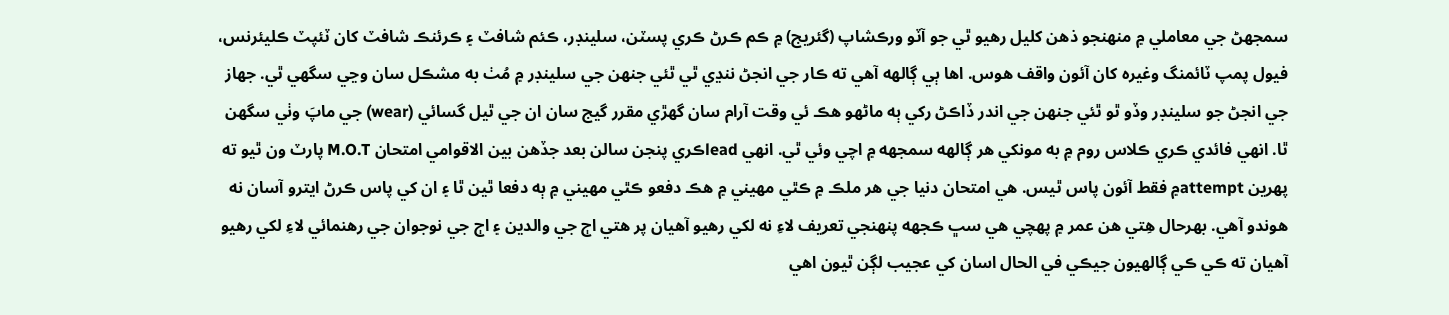سمجھڻ جي معاملي ۾ منهنجو ذهن کليل رهيو ٿي جو آٽو ورڪشاپ (گئريج) ۾ ڪم ڪرڻ ڪري پسٽن، سلينڊر، ڪئم شافٽ ۽ ڪرئنڪ شافٽ کان ٽئپٽ ڪليئرنس، فيول پمپ ٽائمنگ وغيره کان آئون واقف هوس. اها ٻي ڳالهه آهي ته ڪار جي انجڻ ننڍي ٿي ٿئي جنهن جي سلينڊر ۾ مُٺ به مشڪل سان وڃي سگهي ٿي. جهاز جي انجڻ جو سلينڊر وڏو ٿو ٿئي جنهن جي اندر ڏاڪڻ رکي ٻه ماڻهو هڪ ئي وقت آرام سان گهڙي مقرر گيج سان ان جي ٿيل گسائي (wear) جي ماپَ وٺي سگهن ٿا. انهي فائدي ڪري ڪلاس روم ۾ به مونکي هر ڳالهه سمجهه ۾ اچي وئي ٿي. انهي leadڪري پنجن سالن بعد جڏهن بين الاقوامي امتحان M.O.T پارٽ ون ٿيو ته پهرين attempt۾ فقط آئون پاس ٿيس. هي امتحان دنيا جي هر ملڪ ۾ ڪٿي مهيني ۾ هڪ دفعو ڪٿي مهيني ۾ ٻه دفعا ٿين ٿا ۽ ان کي پاس ڪرڻ ايترو آسان نه هوندو آهي. بهرحال هِتي هن عمر ۾ پهچي هي سڀ ڪجهه پنهنجي تعريف لاءِ نه لکي رهيو آهيان پر هتي اڄ جي والدين ۽ اڄ جي نوجوان جي رهنمائي لاءِ لکي رهيو آهيان ته ڪي ڪي ڳالهيون جيڪي في الحال اسان کي عجيب لڳن ٿيون اهي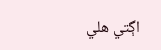اڳتي هلي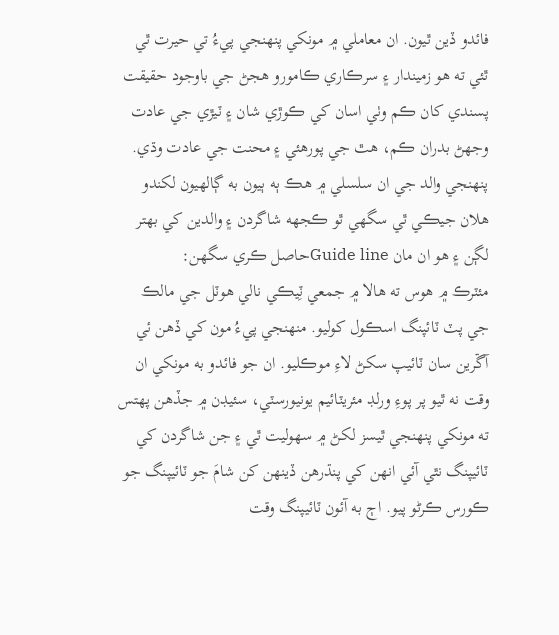فائدو ڏين ٿيون. ان معاملي ۾ مونکي پنهنجي پيءُ تي حيرت ٿي ٿئي ته هو زميندار ۽ سرڪاري ڪامورو هجڻ جي باوجود حقيقت پسندي کان ڪم وٺي اسان کي ڪوڙي شان ۽ ٽيڙي جي عادت وجھڻ بدران ڪم، هٿ جي پورهئي ۽ محنت جي عادت وڌي. پنهنجي والد جي ان سلسلي ۾ هڪ ٻه ٻيون به ڳالهيون لکندو هلان جيڪي ٿي سگهي ٿو ڪجهه شاگردن ۽ والدين کي بهتر لڳن ۽ هو ان مان Guide lineحاصل ڪري سگهن:
مئٽرڪ ۾ هوس ته هالا ۾ جمعي ٽِيڪي نالي هوٽل جي مالڪ جي پٽ ٽائپنگ اسڪول کوليو. منهنجي پيءُ مون کي ڏهن ئي آڱرين سان ٽائيپ سکڻ لاءِ موڪليو. ان جو فائدو به مونکي ان وقت نه ٿيو پر پوءِ ورلڊ مئريٽائيم يونيورسٽي، سئيڊن ۾ جڏهن پهتس ته مونکي پنهنجي ٿيسز لکڻ ۾ سهوليت ٿي ۽ جن شاگردن کي ٽائيپنگ نٿي آئي انهن کي پنڌرهن ڏينهن کن شامَ جو ٽائيپنگ جو ڪورس ڪرڻو پيو. اڄ به آئون ٽائيپنگ وقت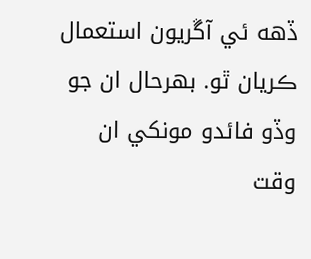ڏهه ئي آڱريون استعمال ڪريان ٿو. بهرحال ان جو وڏو فائدو مونکي ان وقت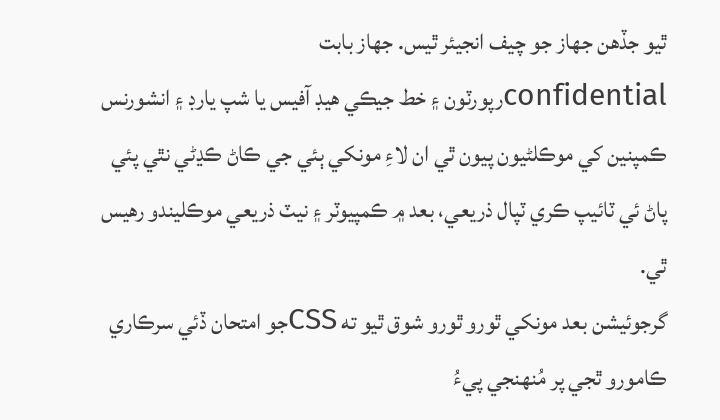ٿيو جڏهن جهاز جو چيف انجيئر ٿيس. جهاز بابت confidentialرپورٽون ۽ خط جيڪي هيڊ آفيس يا شپ يارڊ ۽ انشورنس ڪمپنين کي موڪلڻيون پيون ٿي ان لاءِ مونکي ٻئي جي ڪاڻ ڪڍڻي نٿي پئي پاڻ ئي ٽائيپ ڪري ٽپال ذريعي، بعد ۾ ڪمپيوٽر ۽ نيٽ ذريعي موڪليندو رهيس ٿي.
گرجوئيشن بعد مونکي ٿورو ٿورو شوق ٿيو ته CSSجو امتحان ڏئي سرڪاري ڪامورو ٿجي پر مُنهنجي پيءُ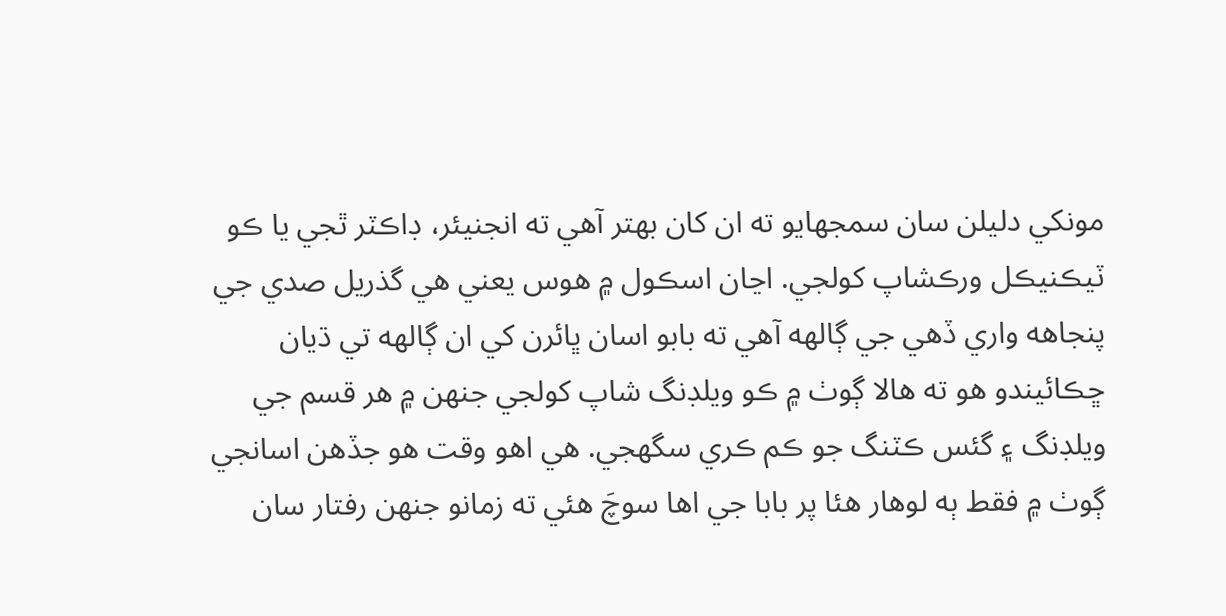مونکي دليلن سان سمجھايو ته ان کان بهتر آهي ته انجنيئر، ڊاڪٽر ٿجي يا ڪو ٽيڪنيڪل ورڪشاپ کولجي. اڃان اسڪول ۾ هوس يعني هي گذريل صدي جي پنجاهه واري ڏهي جي ڳالهه آهي ته بابو اسان ڀائرن کي ان ڳالهه تي ڌيان ڇڪائيندو هو ته هالا ڳوٺ ۾ ڪو ويلڊنگ شاپ کولجي جنهن ۾ هر قسم جي ويلڊنگ ۽ گئس ڪٽنگ جو ڪم ڪري سگهجي. هي اهو وقت هو جڏهن اسانجي ڳوٺ ۾ فقط ٻه لوهار هئا پر بابا جي اها سوچَ هئي ته زمانو جنهن رفتار سان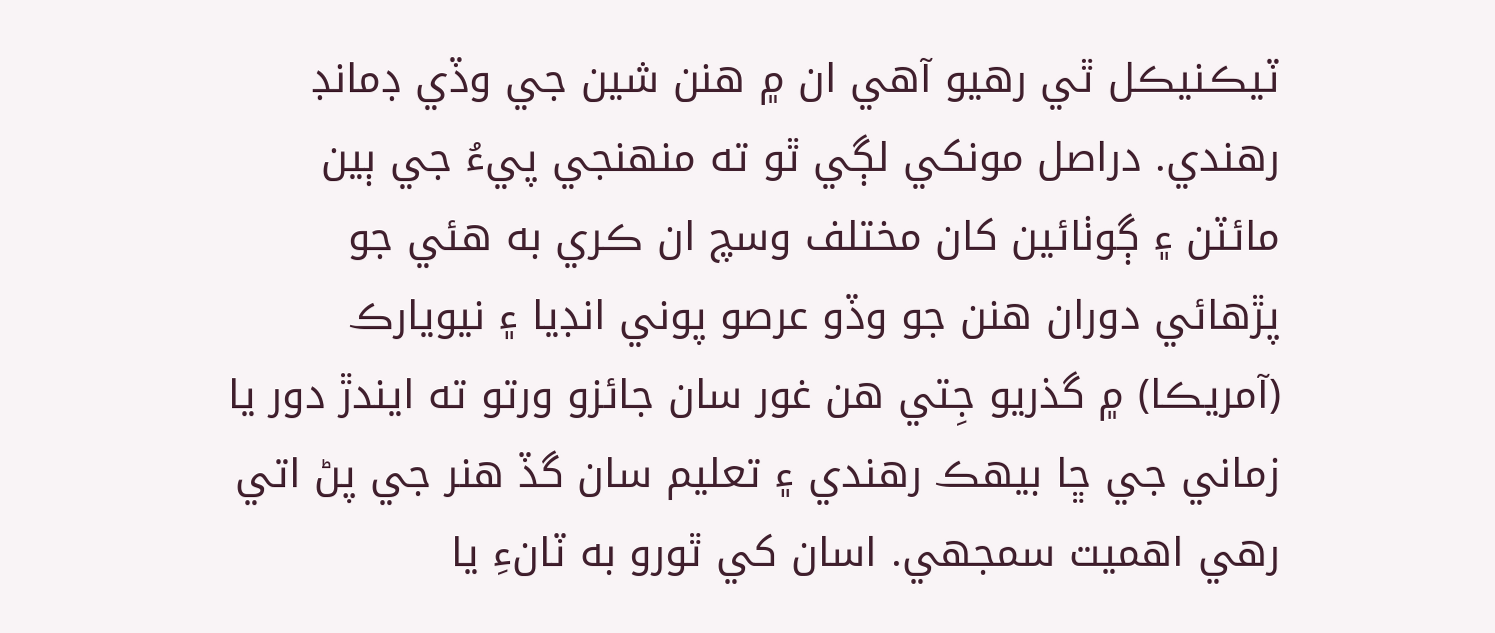ٽيڪنيڪل ٿي رهيو آهي ان ۾ هنن شين جي وڏي ڊمانڊ رهندي. دراصل مونکي لڳي ٿو ته منهنجي پيءُ جي ٻين مائٽن ۽ ڳوٺائين کان مختلف وسچ ان ڪري به هئي جو پڙهائي دوران هنن جو وڏو عرصو پوني انڊيا ۽ نيويارڪ (آمريڪا) ۾ گذريو جِتي هن غور سان جائزو ورتو ته ايندڙ دور يا زماني جي ڇا بيهڪ رهندي ۽ تعليم سان گڏ هنر جي پڻ اتي رهي اهميت سمجھي. اسان کي ٿورو به ٽانءِ يا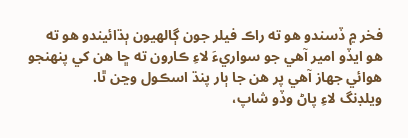فخر ۾ ڏسندو هو ته راڪ فيلر جون ڳالهيون ٻڌائيندو هو ته هو ايڏو امير آهي جو سواريءَ لاءِ ڪارون ته ڇا هن کي پنهنجو هوائي جهاز آهي پر هن جا ٻار پنڌ اسڪول وڃن ٿا.
ويلڊنگ لاءِ پاڻ وڏو شاپ،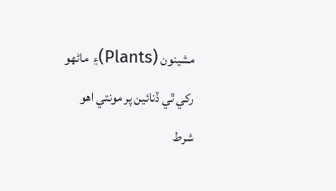مشينون (Plants)۽ ماڻهو رکي ٿي ڏنائين پر مونتي اهو شرط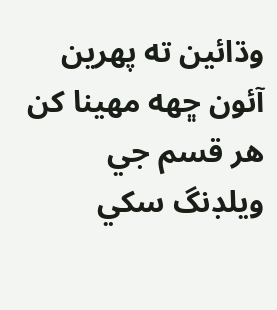وڌائين ته پهرين آئون ڇهه مهينا کن هر قسم جي ويلڊنگ سکي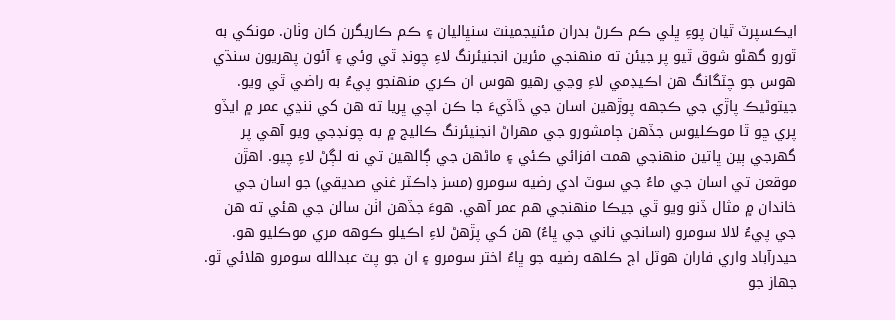ايڪسپرٽ ٿيان پوءِ ڀلي ڪم ڪرڻ بدران مئنيجمينٽ سنڀاليان ۽ ڪم ڪاريگرن کان وٺان. مونکي به ٿورو گهڻو شوق ٿيو پر جيئن ته منهنجي مئرين انجنيئرنگ لاءِ چونڊ ٿي وئي ۽ آئون پهريون سنڌي هوس جو چٽگانگ هن اڪيڊمي لاءِ وڃي رهيو هوس ان ڪري منهنجو پيءُ به راضي ٿي ويو. جيتوڻيڪ پاڙي جي ڪجهه پوڙهين اسان جي ڏاڏيءَ جا ڪن اچي ڀريا ته هن کي ننڍي عمر ۾ ايڏو پري ڇو ٿا موڪليوس جڏهن ڄامشورو جي مهراڻ انجنيئرنگ ڪاليج ۾ به چونڊجي ويو آهي پر گهرجي ٻين ڀاتين منهنجي همت افزائي ڪئي ۽ ماڻهن جي ڳالهين تي نه لڳڻ لاءِ چيو. اهڙن موقعن تي اسان جي ماءُ جي سوٽ ادي رضيه سومرو (مسز ڊاڪٽر غني صديقي) جو اسان جي خاندان ۾ مثال ڏنو ويو ٿي جيڪا منهنجي هم عمر آهي. هوءَ جڏهن اٺن سالن جي هئي ته هن جي پيءُ لالا سومرو (اسانجي ناني جي ڀاءُ) هن کي پڙهڻ لاءِ اڪيلو ڪوهه مري موڪليو هو. حيدرآباد واري فاران هوٽل اڄ ڪلهه رضيه جو ڀاءُ اختر سومرو ۽ ان جو پٽ عبدالله سومرو هلائي ٿو.
جهاز جو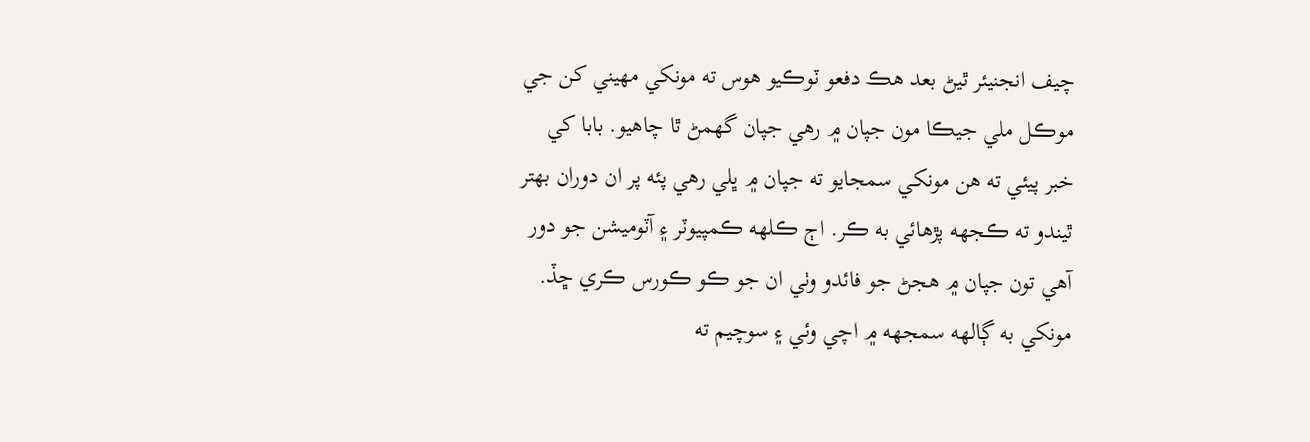چيف انجنيئر ٿيڻ بعد هڪ دفعو ٽوڪيو هوس ته مونکي مهيني کن جي موڪل ملي جيڪا مون جپان ۾ رهي جپان گهمڻ ٿا چاهيو. بابا کي خبر پيئي ته هن مونکي سمجايو ته جپان ۾ ڀلي رهي پئه پر ان دوران بهتر ٿيندو ته ڪجهه پڙهائي به ڪر. اڄ ڪلهه ڪمپيوٽر ۽ آٽوميشن جو دور آهي تون جپان ۾ هجڻ جو فائدو وٺي ان جو ڪو ڪورس ڪري ڇڏ. مونکي به ڳالهه سمجهه ۾ اچي وئي ۽ سوچيم ته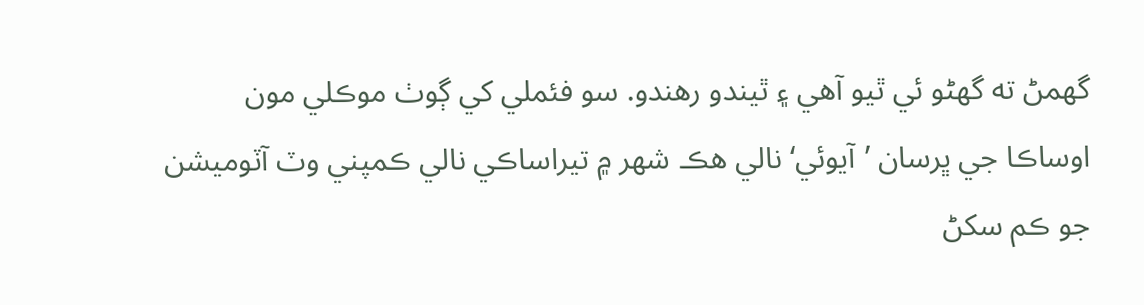گهمڻ ته گهڻو ئي ٿيو آهي ۽ ٿيندو رهندو. سو فئملي کي ڳوٺ موڪلي مون اوساڪا جي ڀرسان ’آيوئي‘ نالي هڪ شهر ۾ تيراساڪي نالي ڪمپني وٽ آٽوميشن جو ڪم سکڻ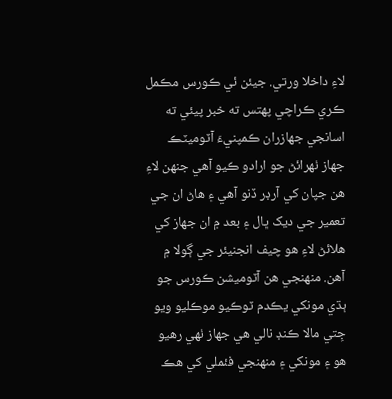لاءِ داخلا ورتي. جيئن ئي ڪورس مڪمل ڪري ڪراچي پهتس ته خبر پيئي ته اسانجي جهازران ڪمپنيءَ آٽوميٽڪ جهاز ٺهرائڻ جو ارادو ڪيو آهي جنهن لاءِ هن جپان کي آرڊر ڏنو آهي ۽ هاڻ ان جي تعمير جي ديک ڀال ۽ بعد ۾ ان جهاز کي هلائڻ لاءِ هو چيف انجنيئر جي ڳولا ۾ آهن. منهنجي هن آٽوميشن ڪورس جو ٻڌي مونکي يڪدم ٽوڪيو موڪليو ويو جِتي مالا ڪنڊ نالي هي جهاز ٺهي رهيو هو ۽ مونکي ۽ منهنجي فئملي کي هڪ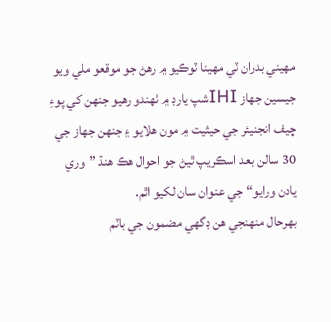مهيني بدران ٽي مهينا ٽوڪيو ۾ رهڻ جو موقعو ملي ويو جيسين جهاز IHIشپ يارڊ ۾ ٺهندو رهيو جنهن کي پوءِ چيف انجنيئر جي حيثيت ۾ مون هلايو ۽ جنهن جهاز جي 30 سالن بعد اسڪريپ ٿيڻ جو احوال هڪ هنڌ ”وري يادن ورايو“ جي عنوان سان لکيو اٿم.
بهرحال منهنجي هن ڊگهي مضمون جي باٽم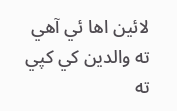لائين اها ئي آهي ته والدين کي کپي ته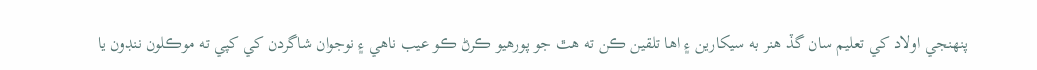پنهنجي اولاد کي تعليم سان گڏ هنر به سيکارين ۽ اها تلقين ڪن ته هٿ جو پورهيو ڪرڻ ڪو عيب ناهي ۽ نوجوان شاگردن کي کپي ته موڪلون ننڊون يا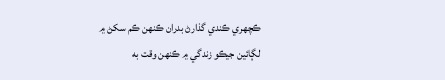ڪچهري ڪندي گذارڻ بدران ڪنهن ڪم سکڻ ۾ لڳائين جيڪو زندگي ۾ ڪنهن وقت به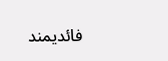فائديمند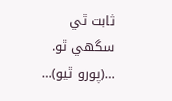ثابت ٿي سگهي ٿو. …(پورو ٿيو)…